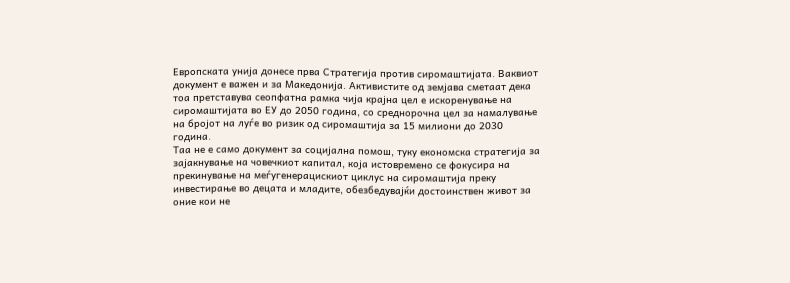Европската унија донесе прва Стратегија против сиромаштијата. Ваквиот документ е важен и за Македонија. Активистите од земјава сметаат дека тоа претставува сеопфатна рамка чија крајна цел е искоренување на сиромаштијата во ЕУ до 2050 година, со среднорочна цел за намалување на бројот на луѓе во ризик од сиромаштија за 15 милиони до 2030 година.
Таа не е само документ за социјална помош, туку економска стратегија за зајакнување на човечкиот капитал, која истовремено се фокусира на прекинување на меѓугенерацискиот циклус на сиромаштија преку инвестирање во децата и младите, обезбедувајќи достоинствен живот за оние кои не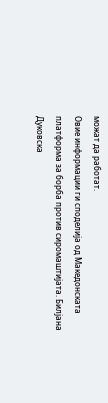можат да работат.
Овие информации ги споделија од Македонската платформа за борба против сиромаштијата. Билјана Дуковска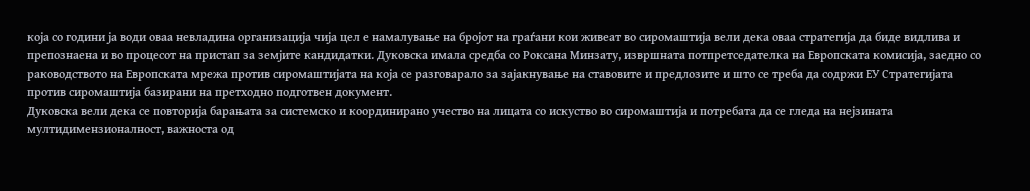која со години ја води оваа невладина организација чија цел е намалување на бројот на граѓани кои живеат во сиромаштија вели дека оваа стратегија да биде видлива и препознаена и во процесот на пристап за земјите кандидатки. Дуковска имала средба со Роксана Минзату, извршната потпретседателка на Европската комисија, заедно со раководството на Европската мрежа против сиромаштијата на која се разговарало за зајакнување на ставовите и предлозите и што се треба да содржи ЕУ Стратегијата против сиромаштија базирани на претходно подготвен документ.
Дуковска вели дека се повторија барањата за системско и координирано учество на лицата со искуство во сиромаштија и потребата да се гледа на нејзината мултидимензионалност, важноста од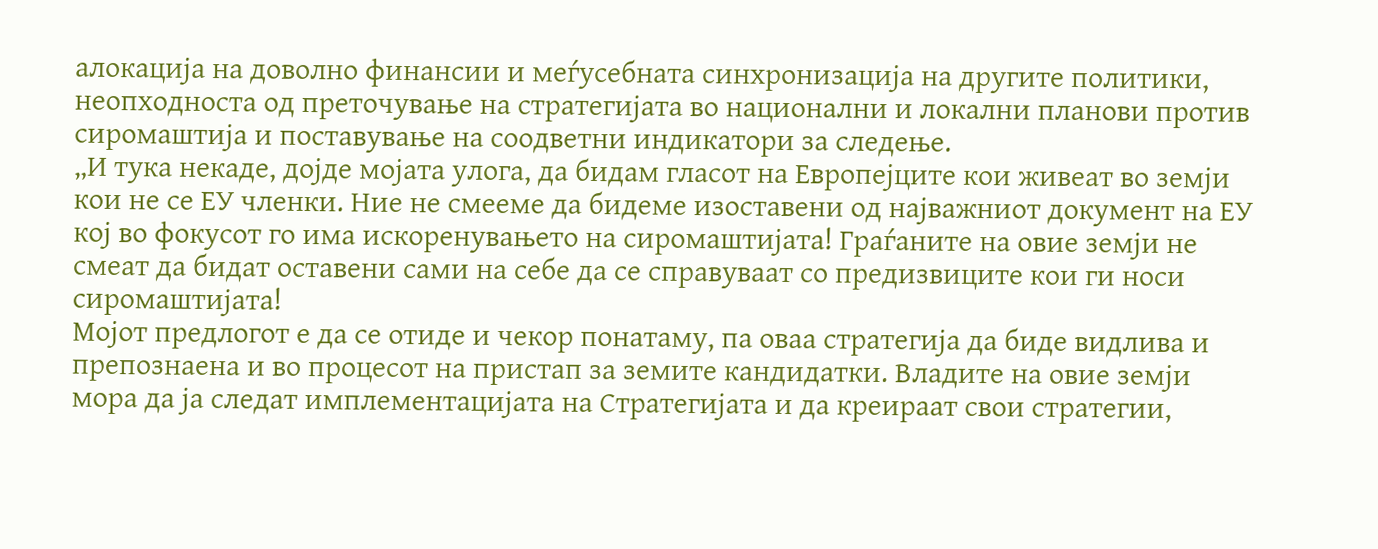алокација на доволно финансии и меѓусебната синхронизација на другите политики, неопходноста од преточување на стратегијата во национални и локални планови против сиромаштија и поставување на соодветни индикатори за следење.
„И тука некаде, дојде мојата улога, да бидам гласот на Европејците кои живеат во земји кои не се ЕУ членки. Ние не смееме да бидеме изоставени од најважниот документ на ЕУ кој во фокусот го има искоренувањето на сиромаштијата! Граѓаните на овие земји не смеат да бидат оставени сами на себе да се справуваат со предизвиците кои ги носи сиромаштијата!
Мојот предлогот е да се отиде и чекор понатаму, па оваа стратегија да биде видлива и препознаена и во процесот на пристап за земите кандидатки. Владите на овие земји мора да ја следат имплементацијата на Стратегијата и да креираат свои стратегии,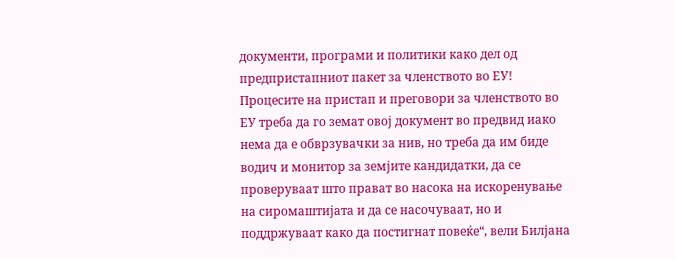документи, програми и политики како дел од предпристапниот пакет за членството во ЕУ! Процесите на пристап и преговори за членството во ЕУ треба да го земат овој документ во предвид иако нема да е обврзувачки за нив, но треба да им биде водич и монитор за земјите кандидатки, да се проверуваат што прават во насока на искоренување на сиромаштијата и да се насочуваат, но и поддржуваат како да постигнат повеќе“, вели Билјана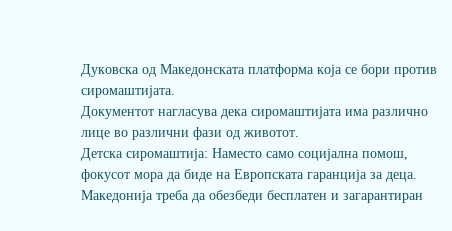Дуковска од Македонската платформа која се бори против сиромаштијата.
Документот нагласува дека сиромаштијата има различно лице во различни фази од животот.
Детска сиромаштија: Наместо само социјална помош, фокусот мора да биде на Европската гаранција за деца.
Македонија треба да обезбеди бесплатен и загарантиран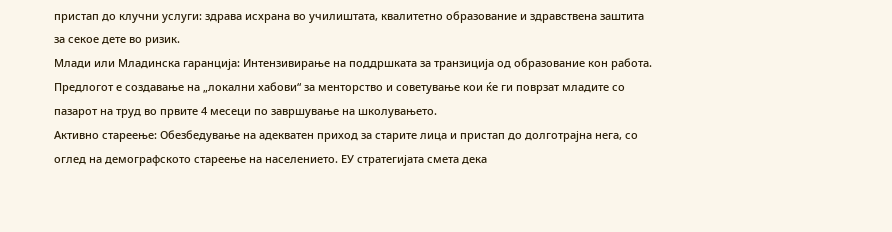пристап до клучни услуги: здрава исхрана во училиштата, квалитетно образование и здравствена заштита за секое дете во ризик.
Млади или Младинска гаранција: Интензивирање на поддршката за транзиција од образование кон работа. Предлогот е создавање на „локални хабови“ за менторство и советување кои ќе ги поврзат младите со пазарот на труд во првите 4 месеци по завршување на школувањето.
Активно стареење: Обезбедување на адекватен приход за старите лица и пристап до долготрајна нега, со оглед на демографското стареење на населението. ЕУ стратегијата смета дека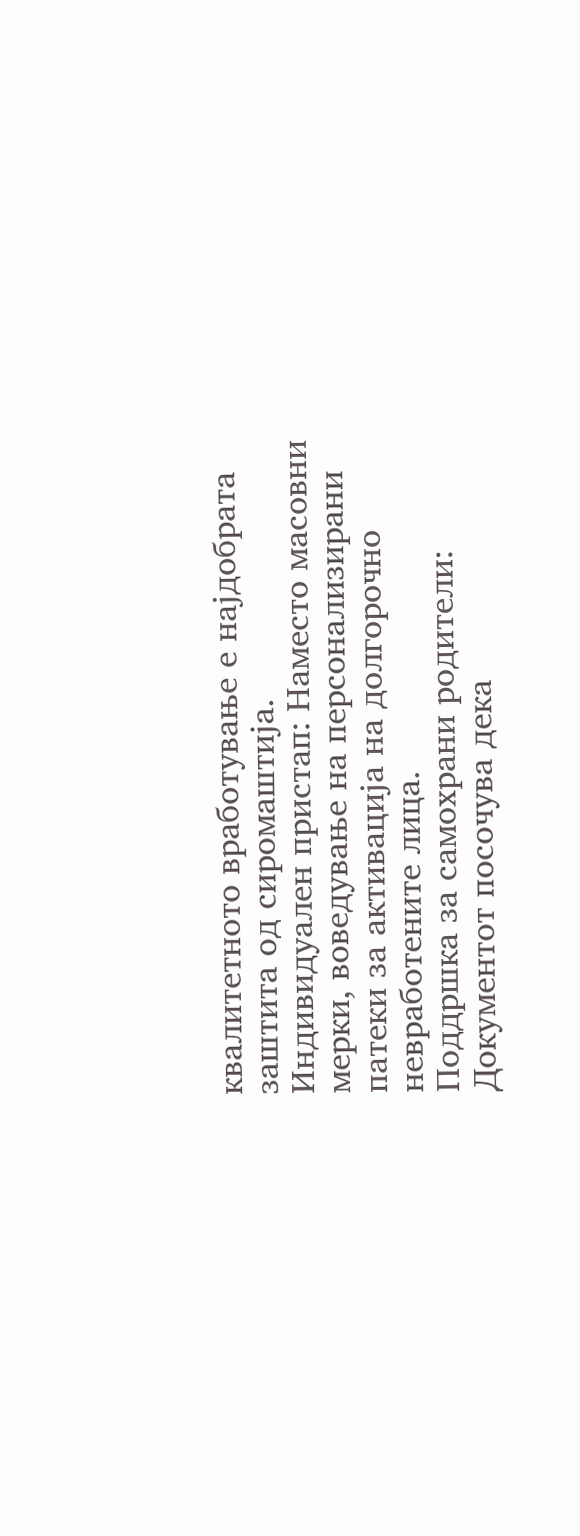квалитетното вработување е најдобрата заштита од сиромаштија.
Индивидуален пристап: Наместо масовни мерки, воведување на персонализирани патеки за активација на долгорочно невработените лица.
Поддршка за самохрани родители: Документот посочува дека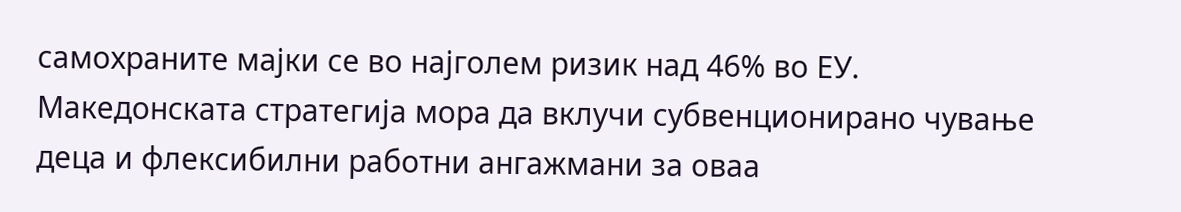самохраните мајки се во најголем ризик над 46% во ЕУ.
Македонската стратегија мора да вклучи субвенционирано чување деца и флексибилни работни ангажмани за оваа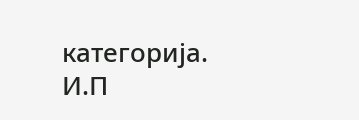категорија.
И.П